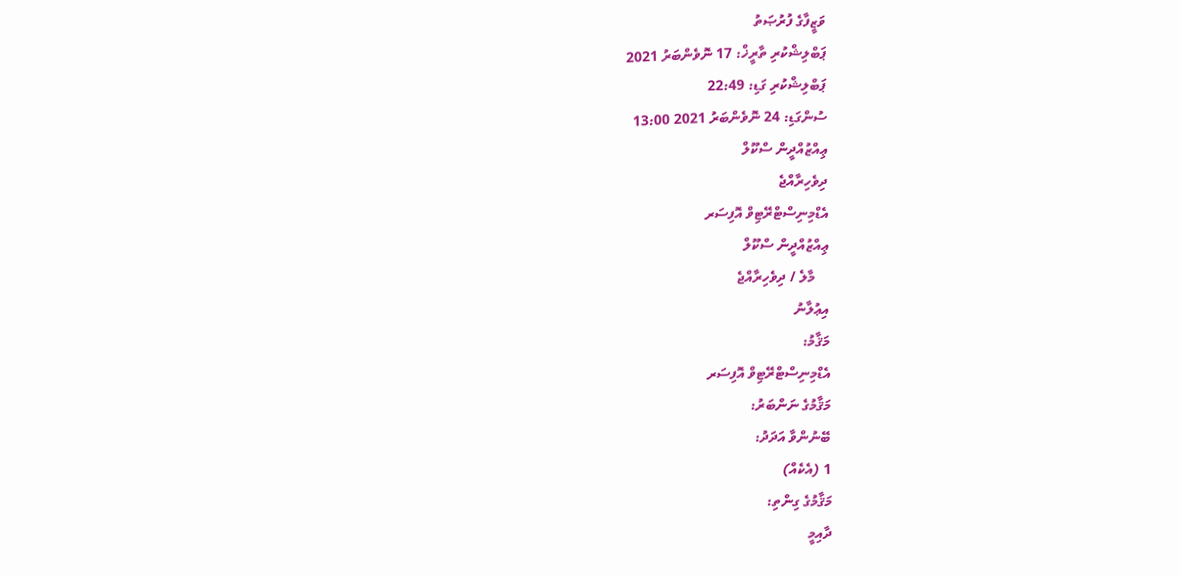ވަޒީފާގެ ފުރުޞަތު
ޕަބްލިޝްކުރި ތާރީޚް: 17 ނޮވެންބަރު 2021
ޕަބްލިޝްކުރި ގަޑި: 22:49
ސުންގަޑި: 24 ނޮވެންބަރު 2021 13:00
ޢިއްޒުއްދީން ސްކޫލް
ދިވެހިރާއްޖެ
އެޑްމިނިސްޓްރޭޓިވް އޮފިސަރ
ޢިއްޒުއްދީން ސްކޫލް
    މާލެ / ދިވެހިރާއްޖެ
އިޢުލާނު
މަޤާމު:
އެޑްމިނިސްޓްރޭޓިވް އޮފިސަރ
މަޤާމުގެ ނަންބަރު:
ބޭނުންވާ އަދަދު:
1 (އެކެއް)
މަޤާމުގެ ގިންތި:
ދާއިމީ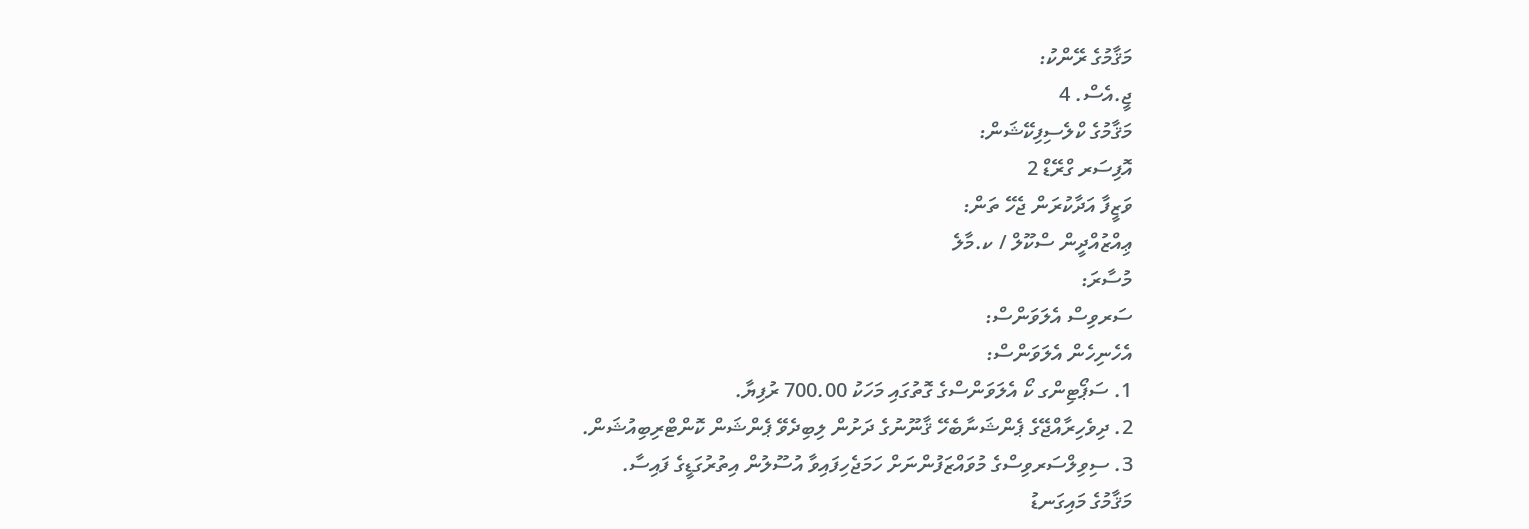މަޤާމުގެ ރޭންކު:
ޖީ.އެސް. 4
މަޤާމުގެ ކްލެސިފިކޭޝަން:
އޮފިސަރ ގްރޭޑް 2
ވަޒީފާ އަދާކުރަން ޖެހޭ ތަން:
ޢިއްޒުއްދީން ސްކޫލް / ކ.މާލެ
މުސާރަ:
ސަރވިސް އެލަވަންސް:
އެހެނިހެން އެލަވަންސް:
1. ސަޕޯޓިންގ ކޯ އެލަވަންސްގެ ގޮތުގައި މަހަކު 700.00 ރުފިޔާ.
2. ދިވެހިރާއްޖޭގެ ޕެންޝަނާބެހޭ ޤާނޫނުގެ ދަށުން ލިބިދެވޭ ޕެންޝަން ކޮންޓްރިބިއުޝަން.
3. ސިވިލްސަރވިސްގެ މުވައްޒަފުންނަށް ހަމަޖެހިފައިވާ އުސޫލުން އިތުރުގަޑީގެ ފައިސާ.
މަޤާމުގެ މައިގަނޑު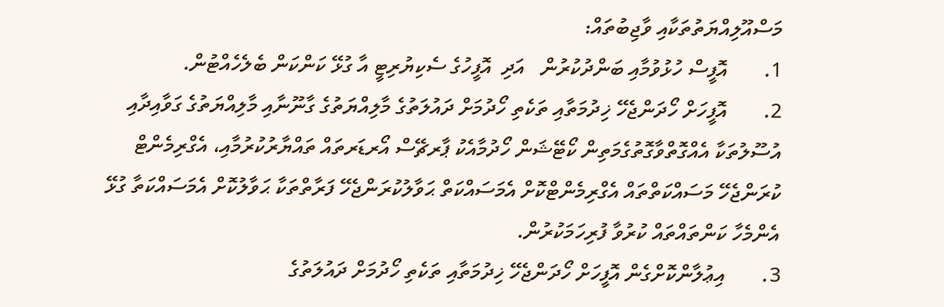މަސްއޫލިއްޔަތުތަކާއި ވާޖިބުތައް:
1.       އޮފީސް ހުޅުވުމާއި ބަންދުކުރުން   އަދި  އޮފީހުގެ ސެކިޔުރިޓީ އާ ގުޅޭ ކަންކަން ބެލެހެއްޓުން.
2.       އޮފީހަށް ހޯދަންޖެހޭ ޚިދުމަތާއި ތަކެތި ހޯދުމަށް ދައުލަތުގެ މާލިއްޔަތުގެ ގާނޫނާއި މާލިއްޔަތުގެ ގަވާއިދާއި އުސޫލުތަކާ އެއްގޮތްވާގޮތުގެމަތިން ކޯޓޭޝަން ހޯދުމާއެކު ޕާރޗޭސް އޯރޑަރތައް ތައްޔާރުކުރުމާއި، އެގްރިމެންޓް ކުރަންޖެހޭ މަސައްކަތްތައް އެގްރިމެންޓްކޮށް އެމަސައްކަތް ޙަވާލުކުރަންޖެހޭ ފަރާތްތަކާ ޙަވާލުކޮށް އެމަސައްކަތާ ގުޅޭ އެންމެހާ ކަންތައްތައް ކުރުވާ ފުރިހަމަކުރުން.
3.       އިޢުލާންކޮށްގެން އޮފީހަށް ހޯދަންޖެހޭ ޚިދުމަތާއި ތަކެތި ހޯދުމަށް ދައުލަތުގެ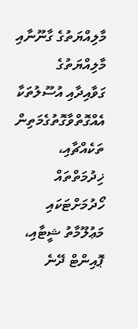މާލިއްޔަތުގެ ގާނޫނާއި މާލިއްޔަތުގެ ގަވާއިދާއި އުސޫލުތަކާ އެއްގޮތްވާގޮތުގެމަތިން ތަކެއްޗާއި، ޚިދުމަތްތައް ހޯދުމަށްޓަކައި މަޢުލޫމާތު ޝީޓާއި، ޕޮއިންޓް ދޭނެ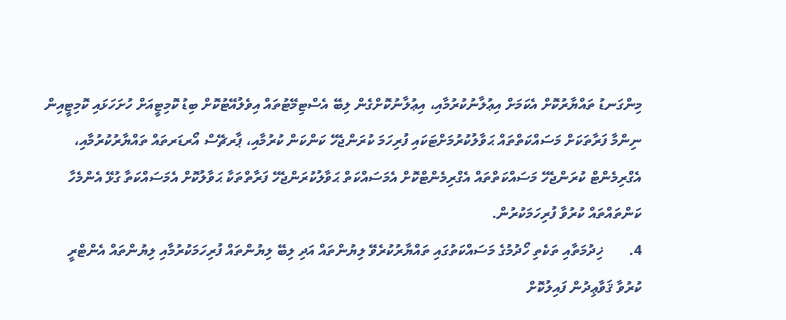މިންގަނޑު ތައްޔާރުކޮށް އެކަމަށް އިޢުލާނުކުރުމާއި، އިޢުލާނުކޮށްގެން ލިބޭ އެސްޓިމޭޓުތައް އިވެލުއޭޓުކޮށް ބިޑު ކޮމިޓީއަށް ހުށަހަޅައި ކޮމިޓީއިން ނިންމާ ފަރާތަކަށް މަސައްކަތްތައް ޙަވާލުކުރުމަށްޓަކައި ފުރިހަމަ ކުރަންޖެހޭ ކަންކަން ކުރުމާއި، ޕާރޗޭސް އޯރޑަރތައް ތައްޔާރުކުރުމާއި، އެގްރިމެންޓް ކުރަންޖެހޭ މަސައްކަތްތައް އެގްރިމެންޓްކޮށް އެމަސައްކަތް ޙަވާލުކުރަންޖެހޭ ފަރާތްތަކާ ޙަވާލުކޮށް އެމަސައްކަތާ ގުޅޭ އެންމެހާ ކަންތައްތައް ކުރުވާ ފުރިހަމަކުރުން.
4.       ޚިދުމަތާއި ތަކެތި ހޯދުމުގެ މަސައްކަތުގައި ތައްޔާރުކުރެވޭ ލިޔުންތައް އަދި ލިބޭ ލިޔުންތައް ފުރިހަމަކުރުމާއި ލިޔުންތައް އެންޓްރީ ކުރުވާ ޤަވާޢިދުން ފައިލުކޮށް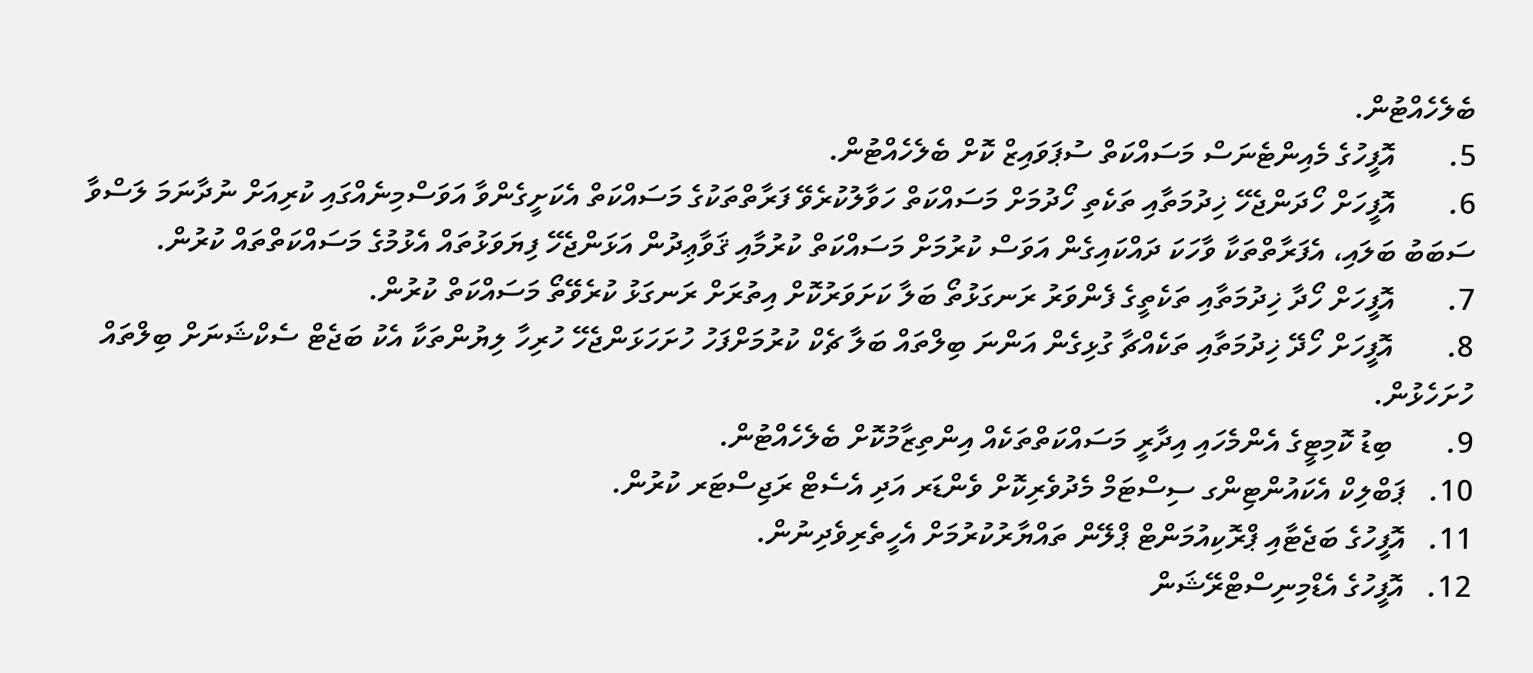ބެލެހެއްޓުން.
5.       އޮފީހުގެ މެއިންޓެނަސް މަސައްކަތް ސުޕަވައިޒް ކޮށް ބެލެހެއްޓުން.
6.       އޮފީހަށް ހޯދަންޖެހޭ ޚިދުމަތާއި ތަކެތި ހޯދުމަށް މަސައްކަތް ހަވާލުކުރެވޭ ފަރާތްތަކުގެ މަސައްކަތް އެކަށީގެންވާ އަވަސްމިނެއްގައި ކުރިއަށް ނުދާނަމަ ލަސްވާ ސަބަބު ބަލައި، އެފަރާތްތަކާ ވާހަކަ ދައްކައިގެން އަވަސް ކުރުމަށް މަސައްކަތް ކުރުމާއި ޤަވާޢިދުން އަޅަންޖެހޭ ފިޔަވަޅުތައް އެޅުމުގެ މަސައްކަތްތައް ކުރުން.
7.       އޮފީހަށް ހޯދާ ޚިދުމަތާއި ތަކެތީގެ ފެންވަރު ރަނގަޅުތޯ ބަލާ ކަށަވަރުކޮށް އިތުރަށް ރަނގަޅު ކުރެވޭތޯ މަސައްކަތް ކުރުން.
8.       އޮފީހަށް ހޯދޭ ޚިދުމަތާއި ތަކެއްޗާ ގުޅިގެން އަންނަ ބިލްތައް ބަލާ ޗެކް ކުރުމަށްފަހު ހުށަހަޅަންޖެހޭ ހުރިހާ ލިޔުންތަކާ އެކު ބަޖެޓް ސެކްޝަނަށް ބިލްތައް ހުށަހެޅުން.
9.       ބިޑު ކޮމިޓީގެ އެންމެހައި އިދާރީ މަސައްކަތްތަކެއް އިންތިޒާމުކޮށް ބެލެހެއްޓުން.
10.   ޕަބްލިކް އެކައުންޓިންގ ސިސްޓަމް މެދުވެރިކޮށް ވެންޑަރ އަދި އެސެޓް ރަޖިސްޓަރ ކުރުން.
11.   އޮފީހުގެ ބަޖެޓާއި ޕްރޮކިއުމަންޓް ޕްލޭން ތައްޔާރުކުރުމަށް އެހީތެރިވެދިނުން.
12.   އޮފީހުގެ އެޑްމިނިސްޓްރޭޝަން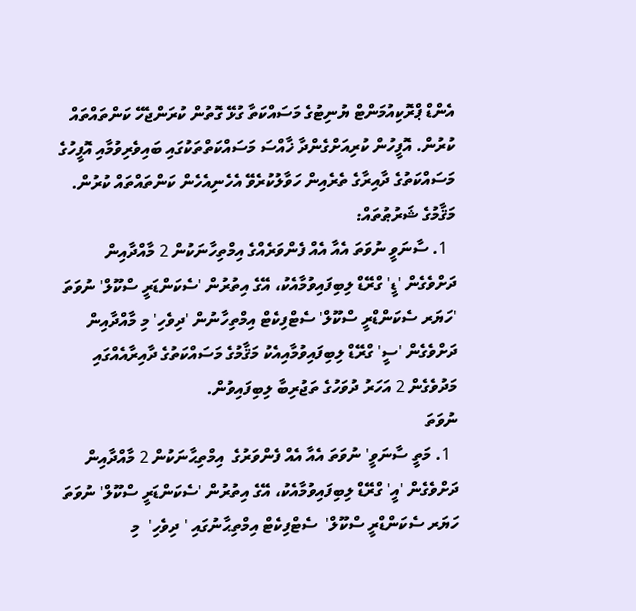އެންޑް ޕްރޮކިއުމަންޓް ޔުނިޓުގެ މަސައްކަތާ ގުޅޭ ގޮތުން ކުރަންޖެހޭ ކަންތައްތައް ކުރުން. އޮފީހުން ކުރިއަށްގެންދާ ޚާއްސަ މަސައްކަތްތަކުގައި ބައިވެރިވުމާއި އޮފީހުގެ މަސައްކަތުގެ ދާއިރާގެ ތެރެއިން ހަވާލުކުރެވޭ އެހެނިއެހެން ކަންތައްތައް ކުރުން.
މަޤާމުގެ ޝަރުޠުތައް:
  1. ސާނަވީ ނުވަތަ އެއާ އެއް ފެންވަރެއްގެ އިމްތިހާނަކުން 2 މާއްދާއިން ދަށްވެގެން 'ޑީ' ގްރޭޑް ލިބިފައިވުމާއެކު، އޭގެ އިތުރުން 'ސެކަންޑަރީ ސްކޫލް' ނުވަތަ 'ހަޔަރ ސެކަންޑްރީ ސްކޫލް' ސެޓްފިކެޓް އިމްތިހާނުން 'ދިވެހި' މި މާއްދާއިން ދަށްވެގެން 'ސީ' ގްރޭޑް ލިބިފައިވުމާއިއެކު މަޤާމުގެ މަސައްކަތުގެ ދާއިރާއެއްގައި މަދުވެގެން 2 އަހަރު ދުވަހުގެ ތަޖުރިބާ ލިބިފައިވުން.
ނުވަތަ
  1. މަތީ ސާނަވީ' ނުވަތަ އެއާ އެއް ފެންވަރުގެ  އިމްތިޙާނަކުން 2 މާއްދާއިން ދަށްވެގެން 'އީ' ގްރޭޑް ލިބިފައިވުމާއެކު، އޭގެ އިތުރުން 'ސެކަންޑަރީ ސްކޫލް' ނުވަތަ ހަޔަރ ސެކަންޑްރީ ސްކޫލް'  ސެޓްފިކެޓް އިމްތިޙާނުގައި ' ދިވެހި'  މި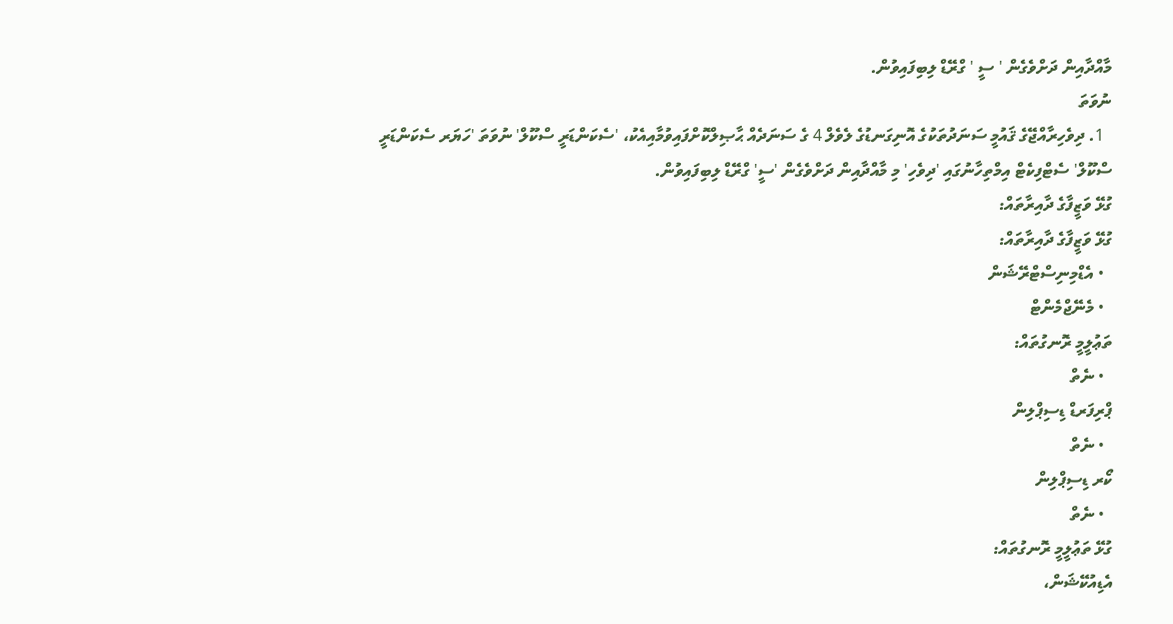މާއްދާއިން ދަށްވެގެން ' ސީ ' ގްރޭޑް ލިބިފައިވުން.
ނުވަތަ
  1. ދިވެހިރާއްޖޭގެ ޤައުމީ ސަނަދުތަކުގެ އޮނިގަނޑުގެ ލެވެލް 4 ގެ ސަނަދެއް ޙާޞިލްކޮށްފައިވުމާއިއެކު، 'ސެކަންޑަރީ ސްކޫލް' ނުވަތަ 'ހަޔަރ ސެކަންޑަރީ ސްކޫލް' ސެޓްފިކެޓް އިމްތިހާނުގައި 'ދިވެހި' މި މާއްދާއިން ދަށްވެގެން 'ސީ' ގްރޭޑް ލިބިފައިވުން.
ގުޅޭ ވަޒީފާގެ ދާއިރާތައް:
ގުޅޭ ވަޒީފާގެ ދާއިރާތައް:
  • އެޑްމިނިސްޓްރޭޝަން
  • މެނޭޖްމެންޓް
ތަޢުލީމީ ރޮނގުތައް:
  • ނެތް
ޕްރިފަރޑް ޑިސިޕްލިން
  • ނެތް
ކޯރ ޑިސިޕްލިން
  • ނެތް
ގުޅޭ ތަޢުލީމީ ރޮނގުތައް:
އެޑިއުކޭޝަން،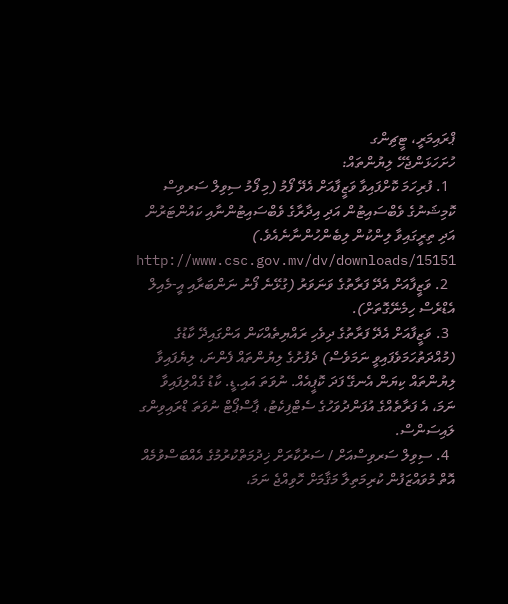ޕްރައިމަރީ، ޓީޗިންގ
ހުށަހަޅަންޖެހޭ ލިޔުންތައް:
  1. ފުރިހަމަ ކޮށްފައިވާ ވަޒީފާއަށް އެދޭ ފޯމު (މި ފޯމު ސިވިލް ސަރވިސް ކޮމިޝަނުގެ ވެބްސައިޓުން އަދި އިދާރާގެ ވެބްސައިޓުންނާއި ކައުންޓަރުން އަދި ތިރީގައިވާ ލިންކުން ލިބެންހުންނާނެއެވެ.) http://www.csc.gov.mv/dv/downloads/15151
  2. ވަޒީފާއަށް އެދޭ ފަރާތުގެ ވަނަވަރު (ގުޅޭނެ ފޯނު ނަންބަރާއި އީ-މެއިލް އެޑްރެސް ހިމެނޭގޮތަށް).
  3. ވަޒީފާއަށް އެދޭ ފަރާތުގެ ދިވެހި ރައްޔިތެއްކަން އަންގައިދޭ ކާޑުގެ (މުއްދަތުހަމަވެފައިވީ ނަމަވެސް) ދެފުށުގެ ލިޔުންތައް ފެންނަ، ލިޔެފައިވާ ލިޔުންތައް ކިޔަން އެނގޭ ފަދަ ކޮޕީއެއް. ނުވަތަ އައި.ޑީ. ކާޑު ގެއްލިފައިވާ ނަމަ، އެ ފަރާތެއްގެ އުފަންދުވަހުގެ ސެޓްފިކެޓު، ޕާސްޕޯޓް ނުވަތަ ޑްރައިވިންގ ލައިސަންސް.
  4. ސިވިލް ސަރވިސްއަށް / ސަރުކާރަށް ޚިދުމަތްކުރުމުގެ އެއްބަސްވުމެއް އޮތް މުވައްޒަފުން ކުރިމަތިލާ މަޤާމަށް ހޮވިއްޖެ ނަމަ،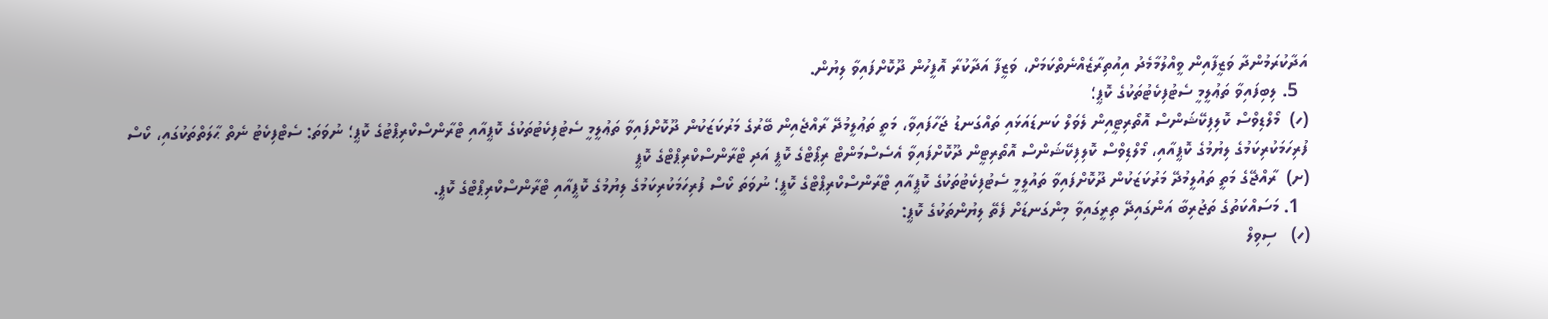އަދާކުރަމުންދާ ވަޒީފާއިން ވީއްލުމާމެދު އިއުތިރާޒެއްނެތްކަމަށް، ވަޒީފާ އަދާކުރާ އޮފީހުން ދޫކޮށްފައިވާ ލިޔުން.
  5. ލިބިފައިވާ ތަޢުލީމީ ސެޓުފިކެޓުތަކުގެ ކޮޕީ؛
(ހ)  މޯލްޑިވްސް ކޮލިފިކޭޝަންސް އޮތޯރިޓީއިން ލެވަލް ކަނޑައަޅައި ތައްގަނޑު ޖަހާފައިވާ، މަތީ ތަޢުލީމުދޭ ރާއްޖެއިން ބޭރުގެ މަރުކަޒަކުން ދޫކޮށްފައިވާ ތަޢުލީމީ ސެޓުފިކެޓުތަކުގެ ކޮޕީއާއި ޓްރާންސްކްރިޕްޓުގެ ކޮޕީ؛ ނުވަތަ: ސެޓްފިކެޓު ނެތް ޙާލަތްތަކުގައި، ކޯސް ފުރިހަމަކުރިކަމުގެ ލިޔުމުގެ ކޮޕީއާއި، މޯލްޑިވްސް ކޮލިފިކޭޝަންސް އޮތޯރިޓީން ދޫކޮށްފައިވާ އެސެސްމަންޓް ރިޕޯޓްގެ ކޮޕީ އަދި ޓްރާންސްކްރިޕްޓްގެ ކޮޕީ
(ށ)  ރާއްޖޭގެ މަތީ ތައުލީމުދޭ މަރުކަޒަކުން ދޫކޮށްފައިވާ ތައުލީމީ ސެޓުފިކެޓުތަކުގެ ކޮޕީއާއި ޓްރާންސްކްރިޕްޓްގެ ކޮޕީ؛ ނުވަތަ ކޯސް ފުރިހަމަކުރިކަމުގެ ލިޔުމުގެ ކޮޕީއާއި ޓްރާންސްކްރިޕްޓްގެ ކޮޕީ.
  1. މަސައްކަތުގެ ތަޖުރިބާ އަންގައިދޭ ތިރީގައިވާ މިންގަނޑަށް ފެތޭ ލިޔުންތަކުގެ ކޮޕީ:
(ހ)   ސިވިލް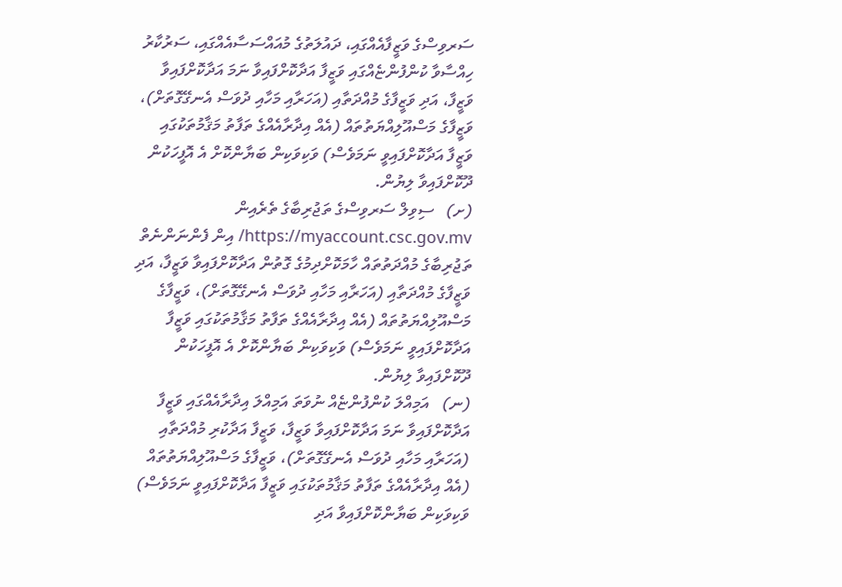ސަރވިސްގެ ވަޒީފާއެއްގައި، ދައުލަތުގެ މުއައްސަސާއެއްގައި، ސަރުކާރު ހިއްސާވާ ކުންފުންޏެއްގައި ވަޒީފާ އަދާކޮށްފައިވާ ނަމަ އަދާކޮށްފައިވާ ވަޒީފާ، އަދި ވަޒީފާގެ މުއްދަތާއި (އަހަރާއި މަހާއި ދުވަސް އެނގޭގޮތަށް)، ވަޒީފާގެ މަސްއޫލިއްޔަތުތައް (އެއް އިދާރާއެއްގެ ތަފާތު މަޤާމުތަކުގައި ވަޒީފާ އަދާކޮށްފައިވީ ނަމަވެސް) ވަކިވަކިން ބަޔާންކޮށް އެ އޮފީހަކުން ދޫކޮށްފައިވާ ލިޔުން.
(ށ)   ސިވިލް ސަރވިސްގެ ތަޖުރިބާގެ ތެރެއިން https://myaccount.csc.gov.mv/ އިން ފެންނަންނެތް ތަޖުރިބާގެ މުއްދަތުތައް ހާމަކޮށްދިމުގެ ގޮތުން އަދާކޮށްފައިވާ ވަޒީފާ، އަދި ވަޒީފާގެ މުއްދަތާއި (އަހަރާއި މަހާއި ދުވަސް އެނގޭގޮތަށް)، ވަޒީފާގެ މަސްއޫލިއްޔަތުތައް (އެއް އިދާރާއެއްގެ ތަފާތު މަޤާމުތަކުގައި ވަޒީފާ އަދާކޮށްފައިވީ ނަމަވެސް) ވަކިވަކިން ބަޔާންކޮށް އެ އޮފީހަކުން ދޫކޮށްފައިވާ ލިޔުން.
(ނ)   އަމިއްލަ ކުންފުންޏެއް ނުވަތަ އަމިއްލަ އިދާރާއެއްގައި ވަޒީފާ އަދާކޮށްފައިވާ ނަމަ އަދާކޮށްފައިވާ ވަޒީފާ، ވަޒީފާ އަދާކުރި މުއްދަތާއި (އަހަރާއި މަހާއި ދުވަސް އެނގޭގޮތަށް)، ވަޒީފާގެ މަސްއޫލިއްޔަތުތައް (އެއް އިދާރާއެއްގެ ތަފާތު މަޤާމުތަކުގައި ވަޒީފާ އަދާކޮށްފައިވީ ނަމަވެސް) ވަކިވަކިން ބަޔާންކޮށްފައިވާ އަދި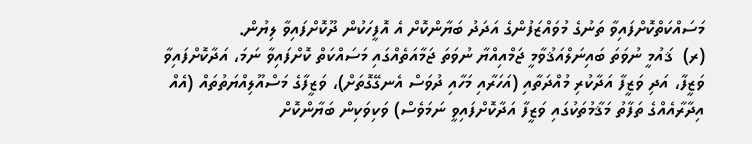މަސައްކަތްކޮށްފައިވާ ތަނުގެ މުވައްޒަފުންގެ އަދަދު ބަޔާންކޮށް އެ އޮފީހަކުން ދޫކޮށްފައިވާ ލިޔުން.
(ރ)  ޤައުމީ ނުވަތަ ބައިނަލްއަޤުވާމީ ޖަމްއިއްޔާ ނުވަތަ ޖަމާއަތެއްގައި މަސައްކަތް ކޮށްފައިވާ ނަމަ، އަދާކޮށްފައިވާ ވަޒީފާ، އަދި ވަޒީފާ އަދާކުރި މުއްދަތާއި (އަހަރާއި މަހާއި ދުވަސް އެނގޭގޮތަށް)، ވަޒީފާގެ މަސްއޫލިއްޔަތުތައް (އެއް އިދާރާއެއްގެ ތަފާތު މަޤާމުތަކުގައި ވަޒީފާ އަދާކޮށްފައިވީ ނަމަވެސް) ވަކިވަކިން ބަޔާންކޮށް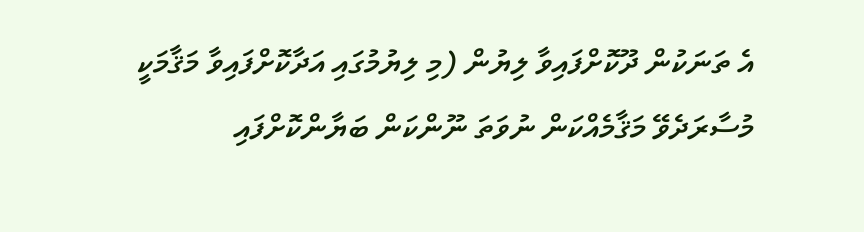އެ ތަނަކުން ދޫކޮށްފައިވާ ލިޔުން (މި ލިޔުމުގައި އަދާކޮށްފައިވާ މަޤާމަކީ މުސާރަދެވޭ މަޤާމެއްކަން ނުވަތަ ނޫންކަން ބަޔާންކޮށްފައި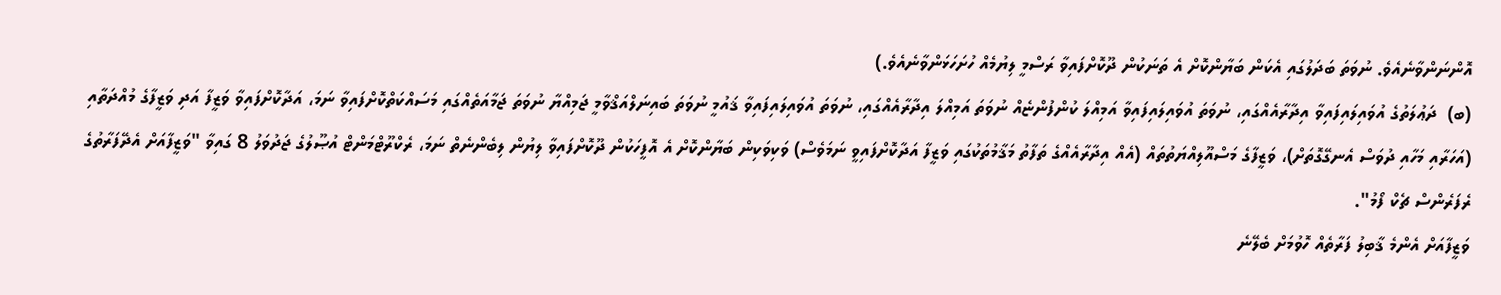އޮންނަންވާނެއެވެ. ނުވަތަ ބަދަލުގައި އެކަން ބަޔާންކޮށް އެ ތަނަކުން ދޫކޮށްފައިވާ ރަސްމީ ލިޔުމެއް ހުށަހަޅަންވާނެއެވެ.)
(ބ)  ދަޢުލަތުގެ އުވައިލައިފައިވާ އިދާރާއެއްގައި، ނުވަތަ އުވައިލައިފައިވާ އަމިއްލަ ކުންފުންޏެއް ނުވަތަ އަމިއްލަ އިދާރާއެއްގައި، ނުވަތަ އުވައިލައިފައިވާ ޤައުމީ ނުވަތަ ބައިނަލްއަޤްވާމީ ޖަމިއްޔާ ނުވަތަ ޖަމާއަތެއްގައި މަސައްކަތްކޮށްފައިވާ ނަމަ، އަދާކޮށްފައިވާ ވަޒީފާ އަދި ވަޒީފާގެ މުއްދަތާއި (އަހަރާއި މަހާއި ދުވަސް އެނގޭގޮތަށް)، ވަޒީފާގެ މަސްއޫލިއްޔަތުތައް (އެއް އިދާރާއެއްގެ ތަފާތު މަޤާމުތަކުގައި ވަޒީފާ އަދާކޮށްފައިވީ ނަމަވެސް) ވަކިވަކިން ބަޔާންކޮށް އެ އޮފީހަކުން ދޫކޮށްފައިވާ ލިޔުން ލިބެންނެތް ނަމަ، ރެކްރޫޓްމަންޓް އުޞޫލުގެ ޖަދުވަލު 8 ގައިވާ "ވަޒީފާއަށް އެދޭފަރާތުގެ ރެފަރެންސް ޗެކް ފޯމު".
ވަޒީފާއަށް އެންމެ ޤާބިލު ފަރާތެއް ހޮވުމަށް ބެލޭނެ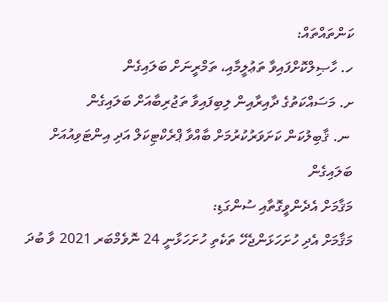ކަންތައްތައް:
ހ. ހާޞިލްކޮށްފައިވާ ތަޢުލީމާއި، ތަމްރީނަށް ބަލައިގެން
ށ. މަސައްކަތުގެ ދާއިރާއިން ލިބިފައިވާ ތަޖުރިބާއަށް ބަލައިގެން
 ނ. ޤާބިލުކަން ކަށަވަރުކުރުމަށް ބާއްވާ ޕްރެކްޓިކަލް އަދި އިންޓަވިއުއަށް ބަލައިގެން
މަޤާމަށް އެދެންވީގޮތާއި ސުންގަޑި:
މަޤާމަށް އެދި ހުށަހަޅަންޖެހޭ ތަކެތި ހުށަހަޅާނީ 24 ނޮވެމްބަރ 2021 ވާ ބުދަ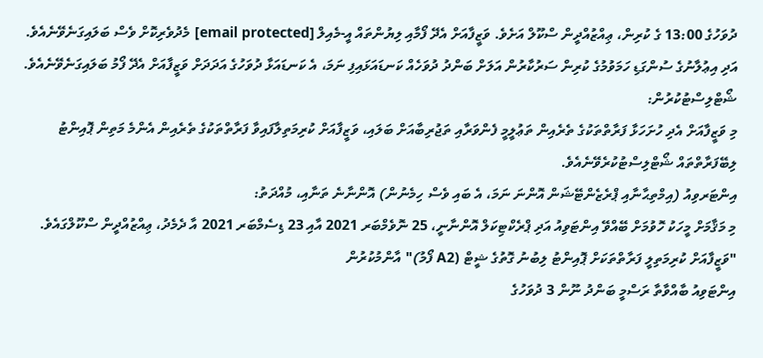ދުވަހުގެ 13:00 ގެ ކުރިން، ޢިއްޒުއްދީން ސްކޫލް އަށެވެ. ވަޒީފާއަށް އެދޭ ފޯމާއި ލިޔުންތައް އީ-މެއިލް [email protected] މެދުވެރިކޮށް ވެސް ބަލައިގަނެވޭނެއެވެ.
އަދި އިޢުލާނުގެ ސުންގަޑި ހަމަވުމުގެ ކުރިން ސަރުކާރުން އަލަށް ބަންދު ދުވަހެއް ކަނޑައަޅައިފި ނަމަ، އެ ކަނޑައަޅާ ދުވަހުގެ އަދަދަށް ވަޒީފާއަށް އެދޭ ފޯމު ބަލައިގަނެވޭނެއެވެ.
ޝޯޓްލިސްޓުކުރުން:
މި ވަޒީފާއަށް އެދި ހުށަހަޅާ ފަރާތްތަކުގެ ތެރެއިން ތަޢުލީމީ ފެންވަރާއި ތަޖުރިބާއަށް ބަލައި، ވަޒީފާއަށް ކުރިމަތިލާފައިވާ ފަރާތްތަކުގެ ތެރެއިން އެންމެ މަތިން ޕޮއިންޓު ލިބޭފަރާތްތައް ޝޯޓްލިސްޓުކުރެވޭނެއެވެ.
އިންޓަރވިއު (އިމްތިޙާނާއި ޕްރެޒެންޓޭޝަން އޮންނަ ނަމަ، އެ ބައި ވެސް ހިމެނުން) އޮންނާނެ ތަނާއި، މުއްދަތު:
މި މަޤާމަށް މީހަކު ހޮވުމަށް ބޭއްވޭ އިންޓަވިއު އަދި ޕްރެކްޓިކަލް އޮންނާނީ، 25 ނޮވެމްބަރ 2021 އާއި 23 ޑިސެމްބަރ 2021 އާ ދެމެދު، ޢިއްޒުއްދީން ސްކޫލްގައެވެ.
"ވަޒީފާއަށް ކުރިމަތިލީ ފަރާތްތަކަށް ޕޮއިންޓު ލިބުނު ގޮތުގެ ޝީޓް (A2 ފޯމު)" އާންމުކުރުން
އިންޓަވިއު ބާއްވާތާ ރަސްމީ ބަންދު ނޫން 3 ދުވަހުގެ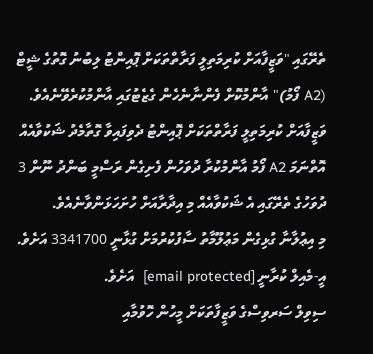ތެރޭގައި "ވަޒީފާއަށް ކުރިމަތިލީ ފަރާތްތަކަށް ޕޮއިންޓު ލިބުނު ގޮތުގެ ޝީޓް (A2 ފޯމު)" އާންމުކޮށް ފެންނާނެހެން ގެޒެޓުގައި އާންމުކުރެވޭނެއެވެ. ވަޒީފާއަށް ކުރިމަތިލީ ފަރާތްތަކަށް ޕޮއިންޓު ދެވިފައިވާ ގޮތާމެދު ޝަކުވާއެއް އޮތްނަމަ A2 ފޯމު އާންމުކުރާ ދުވަހުން ފެށިގެން ރަސްމީ ބަންދު ނޫން 3 ދުވަހުގެ ތެރޭގައި އެ ޝަކުވާއެއް މި އިދާރާއަށް ހުށަހަޅަންވާނެއެވެ.
މި އިޢުލާނާ ގުޅިގެން މަޢުލޫމާތު ސާފުކުރުމަށް ގުޅާނީ 3341700 އަށެވެ. އީ-މެއިލް ކުރާނީ [email protected]  އަށެވެ.
ސިވިލް ސަރވިސްގެ ވަޒީފާތަކަށް މީހުން ހޮވުމާއި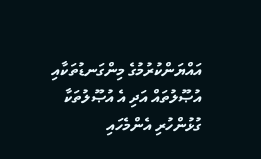އައްޔަންކުރުމުގެ މިންގަނޑުތަކާއި އުޞޫލުތައް އަދި އެ އުޞޫލުތަކާ ގުޅުންހުރި އެންމެހައި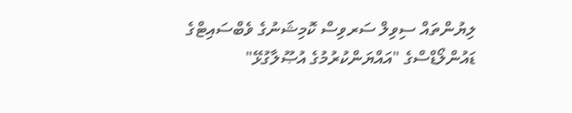ލިޔުންތައް ސިވިލް ސަރވިސް ކޮމިޝަނުގެ ވެބްސައިޓްގެ ޑައުންލޯޑްސްގެ "އައްޔަންކުރުމުގެ އުޞޫލާގުޅޭ"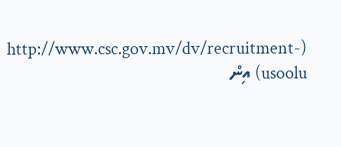(http://www.csc.gov.mv/dv/recruitment-usoolu) އިން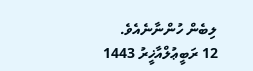ލިބެން ހުންނާނެއެވެ.
12 ރަބީޢުލްއާޚީރު 1443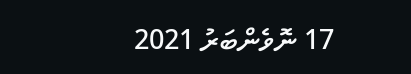17 ނޮވެންބަރު 2021